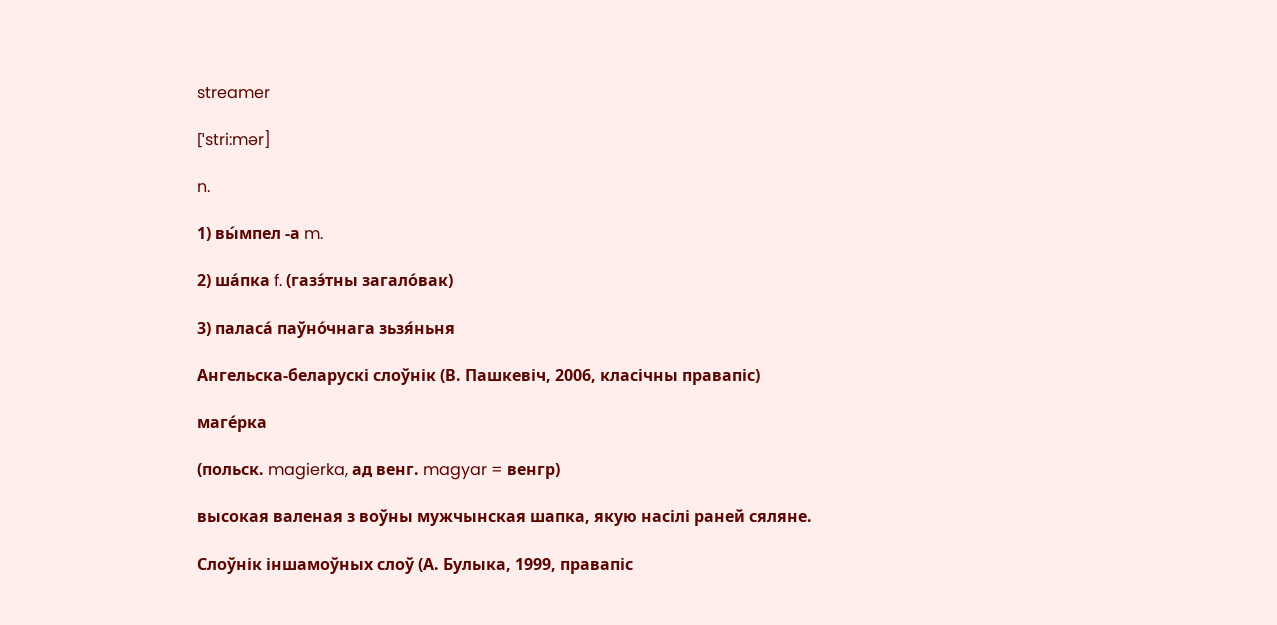streamer

[ˈstri:mər]

n.

1) вы́мпел -а m.

2) ша́пка f. (газэ́тны загало́вак)

3) паласа́ паўно́чнага зьзя́ньня

Ангельска-беларускі слоўнік (В. Пашкевіч, 2006, класічны правапіс)

маге́рка

(польск. magierka, ад венг. magyar = венгр)

высокая валеная з воўны мужчынская шапка, якую насілі раней сяляне.

Слоўнік іншамоўных слоў (А. Булыка, 1999, правапіс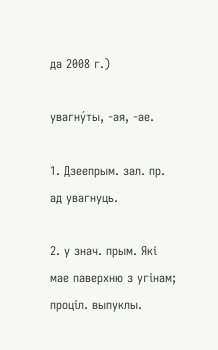да 2008 г.)

увагну́ты, ‑ая, ‑ае.

1. Дзеепрым. зал. пр. ад увагнуць.

2. у знач. прым. Які мае паверхню з угінам; проціл. выпуклы.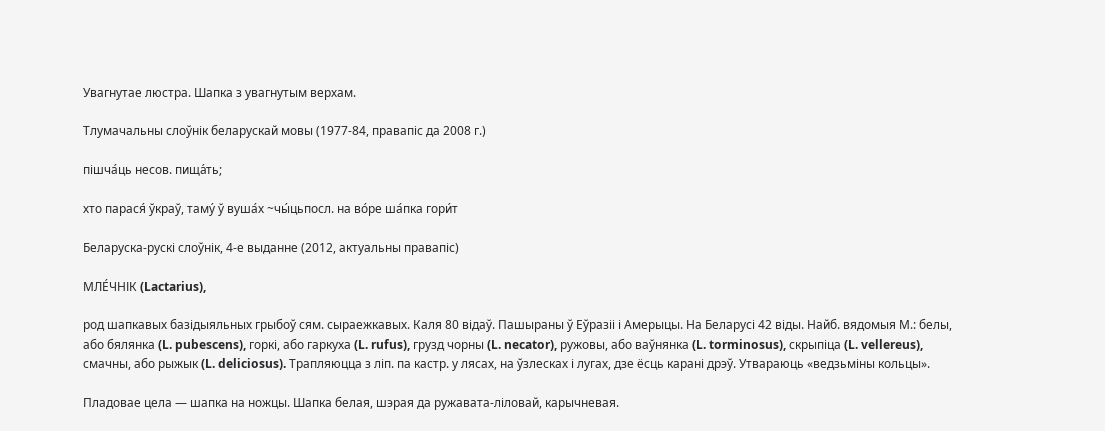Увагнутае люстра. Шапка з увагнутым верхам.

Тлумачальны слоўнік беларускай мовы (1977-84, правапіс да 2008 г.)

пішча́ць несов. пища́ть;

хто парася́ ўкраў, таму́ ў вуша́х ~чы́цьпосл. на во́ре ша́пка гори́т

Беларуска-рускі слоўнік, 4-е выданне (2012, актуальны правапіс)

МЛЕ́ЧНІК (Lactarius),

род шапкавых базідыяльных грыбоў сям. сыраежкавых. Каля 80 відаў. Пашыраны ў Еўразіі і Амерыцы. На Беларусі 42 віды. Найб. вядомыя М.: белы, або бялянка (L. pubescens), горкі, або гаркуха (L. rufus), грузд чорны (L. necator), ружовы, або ваўнянка (L. torminosus), скрыпіца (L. vellereus), смачны, або рыжык (L. deliciosus). Трапляюцца з ліп. па кастр. у лясах, на ўзлесках і лугах, дзе ёсць карані дрэў. Утвараюць «ведзьміны кольцы».

Пладовае цела — шапка на ножцы. Шапка белая, шэрая да ружавата-ліловай, карычневая.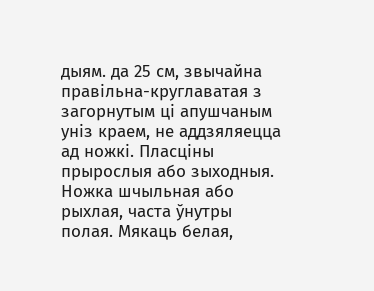дыям. да 25 см, звычайна правільна-круглаватая з загорнутым ці апушчаным уніз краем, не аддзяляецца ад ножкі. Пласціны прырослыя або зыходныя. Ножка шчыльная або рыхлая, часта ўнутры полая. Мякаць белая,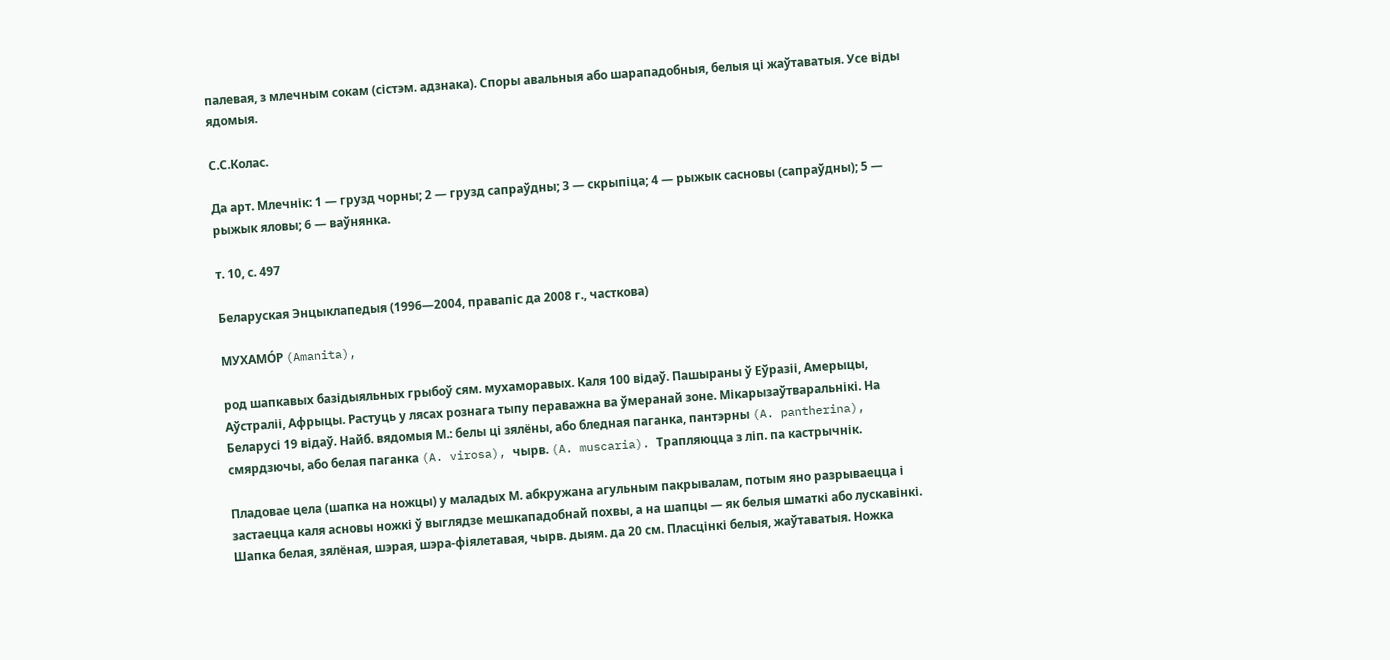палевая, з млечным сокам (сістэм. адзнака). Споры авальныя або шарападобныя, белыя ці жаўтаватыя. Усе віды ядомыя.

С.С.Колас.

Да арт. Млечнік: 1 — грузд чорны; 2 — грузд сапраўдны; 3 — скрыпіца; 4 — рыжык сасновы (сапраўдны); 5 — рыжык яловы; 6 — ваўнянка.

т. 10, с. 497

Беларуская Энцыклапедыя (1996—2004, правапіс да 2008 г., часткова)

МУХАМО́Р (Amanita),

род шапкавых базідыяльных грыбоў сям. мухаморавых. Каля 100 відаў. Пашыраны ў Еўразіі, Амерыцы, Аўстраліі, Афрыцы. Растуць у лясах рознага тыпу пераважна ва ўмеранай зоне. Мікарызаўтваральнікі. На Беларусі 19 відаў. Найб. вядомыя М.: белы ці зялёны, або бледная паганка, пантэрны (A. pantherina), смярдзючы, або белая паганка (A. virosa), чырв. (A. muscaria). Трапляюцца з ліп. па кастрычнік.

Пладовае цела (шапка на ножцы) у маладых М. абкружана агульным пакрывалам, потым яно разрываецца і застаецца каля асновы ножкі ў выглядзе мешкападобнай похвы, а на шапцы — як белыя шматкі або лускавінкі. Шапка белая, зялёная, шэрая, шэра-фіялетавая, чырв. дыям. да 20 см. Пласцінкі белыя, жаўтаватыя. Ножка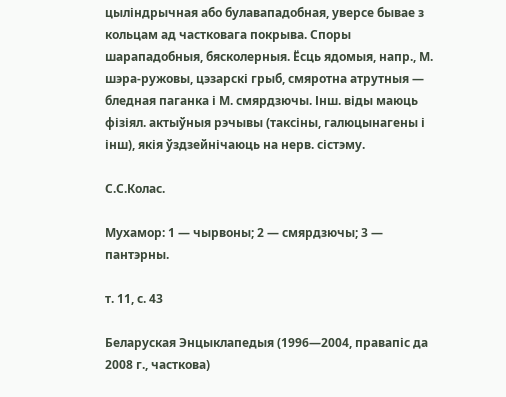цыліндрычная або булавападобная, уверсе бывае з кольцам ад частковага покрыва. Споры шарападобныя, бясколерныя. Ёсць ядомыя, напр., М. шэра-ружовы, цэзарскі грыб, смяротна атрутныя — бледная паганка і М. смярдзючы. Інш. віды маюць фізіял. актыўныя рэчывы (таксіны, галюцынагены і інш), якія ўздзейнічаюць на нерв. сістэму.

С.С.Колас.

Мухамор: 1 — чырвоны; 2 — смярдзючы; 3 — пантэрны.

т. 11, с. 43

Беларуская Энцыклапедыя (1996—2004, правапіс да 2008 г., часткова)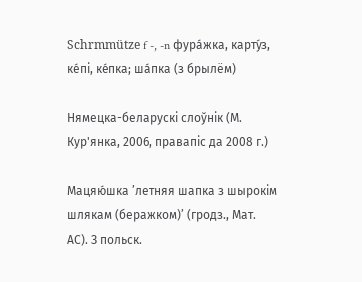Schrmmütze f -, -n фура́жка, карту́з, ке́пі, ке́пка; ша́пка (з брылём)

Нямецка-беларускі слоўнік (М. Кур'янка, 2006, правапіс да 2008 г.)

Мацяю́шка ’летняя шапка з шырокім шлякам (беражком)’ (гродз., Мат. АС). З польск.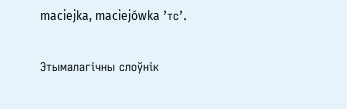maciejka, maciejówka ’тс’.

Этымалагічны слоўнік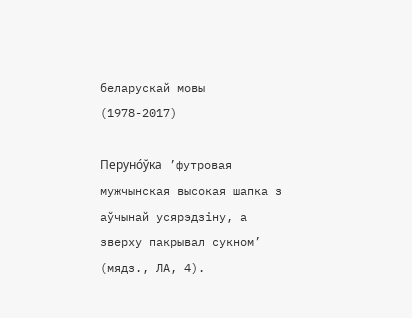беларускай мовы (1978-2017)

Перуно́ўка ’футровая мужчынская высокая шапка з аўчынай усярэдзіну, а зверху пакрывал сукном’ (мядз., ЛА, 4).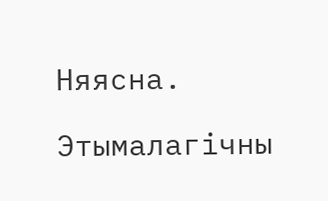Няясна.

Этымалагічны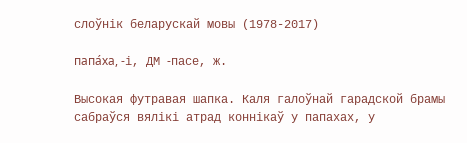слоўнік беларускай мовы (1978-2017)

папа́ха, ‑і, ДМ ‑пасе, ж.

Высокая футравая шапка. Каля галоўнай гарадской брамы сабраўся вялікі атрад коннікаў у папахах, у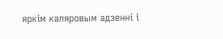яркім каляровым адзенні і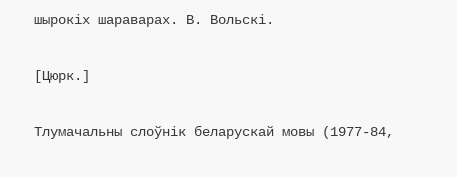шырокіх шараварах. В. Вольскі.

[Цюрк.]

Тлумачальны слоўнік беларускай мовы (1977-84,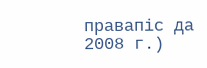правапіс да 2008 г.)